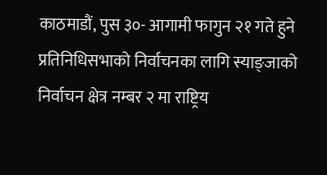काठमाडौं, पुस ३०- आगामी फागुन २१ गते हुने प्रतिनिधिसभाको निर्वाचनका लागि स्याङ्जाको निर्वाचन क्षेत्र नम्बर २ मा राष्ट्रिय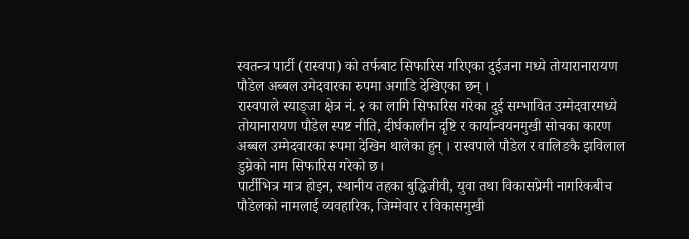स्वतन्त्र पार्टी (रास्वपा) को तर्फबाट सिफारिस गरिएका दुईजना मध्ये तोयारानारायण पौडेल अब्बल उमेदवारका रुपमा अगाडि देखिएका छन् ।
रास्वपाले स्याङ्जा क्षेत्र नं. २ का लागि सिफारिस गरेका दुई सम्भावित उम्मेदवारमध्ये तोयानारायण पौडेल स्पष्ट नीति, दीर्घकालीन दृष्टि र कार्यान्वयनमुखी सोचका कारण अब्बल उम्मेदवारका रूपमा देखिन थालेका हुन् । रास्वपाले पौडेल र वालिङकै झविलाल डुम्रेको नाम सिफारिस गरेको छ।
पार्टीभित्र मात्र होइन, स्थानीय तहका बुद्धिजीवी, युवा तथा विकासप्रेमी नागरिकबीच पौडेलको नामलाई व्यवहारिक, जिम्मेवार र विकासमुखी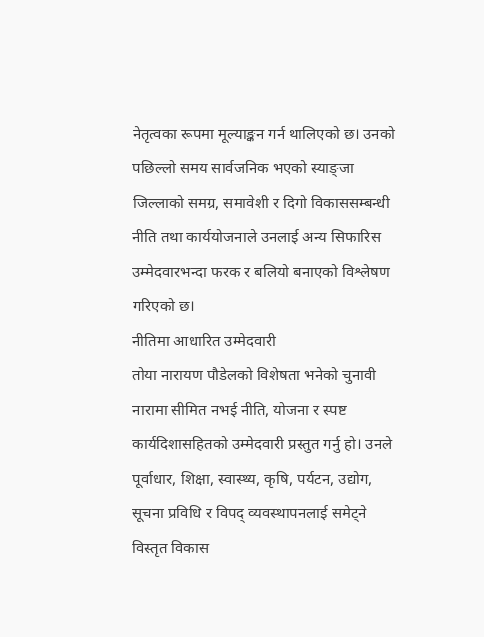नेतृत्वका रूपमा मूल्याङ्कन गर्न थालिएको छ। उनको पछिल्लो समय सार्वजनिक भएको स्याङ्जा जिल्लाको समग्र, समावेशी र दिगो विकाससम्बन्धी नीति तथा कार्ययोजनाले उनलाई अन्य सिफारिस उम्मेदवारभन्दा फरक र बलियो बनाएको विश्लेषण गरिएको छ।
नीतिमा आधारित उम्मेदवारी
तोया नारायण पौडेलको विशेषता भनेको चुनावी नारामा सीमित नभई नीति, योजना र स्पष्ट कार्यदिशासहितको उम्मेदवारी प्रस्तुत गर्नु हो। उनले पूर्वाधार, शिक्षा, स्वास्थ्य, कृषि, पर्यटन, उद्योग, सूचना प्रविधि र विपद् व्यवस्थापनलाई समेट्ने विस्तृत विकास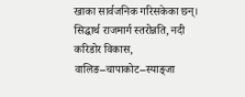खाका सार्वजनिक गरिसकेका छन्।
सिद्धार्थ राजमार्ग स्तरोन्नति, नदी करिडोर विकास, वालिङ–चापाकोट–स्याङ्जा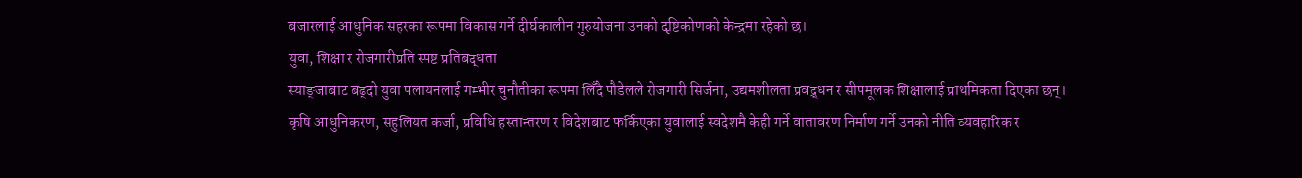बजारलाई आधुनिक सहरका रूपमा विकास गर्ने दीर्घकालीन गुरुयोजना उनको दृष्टिकोणको केन्द्रमा रहेको छ।
युवा, शिक्षा र रोजगारीप्रति स्पष्ट प्रतिबद्धता
स्याङ्जाबाट बढ्दो युवा पलायनलाई गम्भीर चुनौतीका रूपमा लिँदै पौडेलले रोजगारी सिर्जना, उद्यमशीलता प्रवद्र्धन र सीपमूलक शिक्षालाई प्राथमिकता दिएका छन्। कृषि आधुनिकरण, सहुलियत कर्जा, प्रविधि हस्तान्तरण र विदेशबाट फर्किएका युवालाई स्वदेशमै केही गर्ने वातावरण निर्माण गर्ने उनको नीति व्यवहारिक र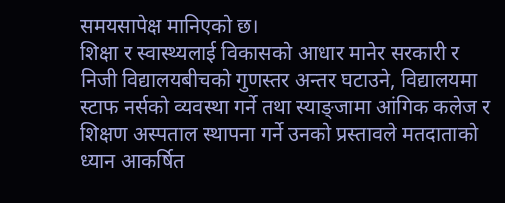समयसापेक्ष मानिएको छ।
शिक्षा र स्वास्थ्यलाई विकासको आधार मानेर सरकारी र निजी विद्यालयबीचको गुणस्तर अन्तर घटाउने, विद्यालयमा स्टाफ नर्सको व्यवस्था गर्ने तथा स्याङ्जामा आंगिक कलेज र शिक्षण अस्पताल स्थापना गर्ने उनको प्रस्तावले मतदाताको ध्यान आकर्षित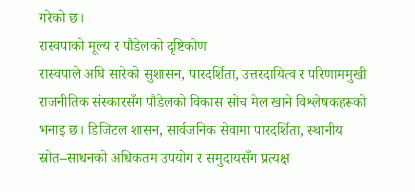गरेको छ।
रास्वपाको मूल्य र पौडेलको दृष्टिकोण
रास्वपाले अघि सारेको सुशासन, पारदर्शिता, उत्तरदायित्व र परिणाममुखी राजनीतिक संस्कारसँग पौडेलको विकास सोच मेल खाने विश्लेषकहरूको भनाइ छ। डिजिटल शासन, सार्वजनिक सेवामा पारदर्शिता, स्थानीय स्रोत–साधनको अधिकतम उपयोग र समुदायसँग प्रत्यक्ष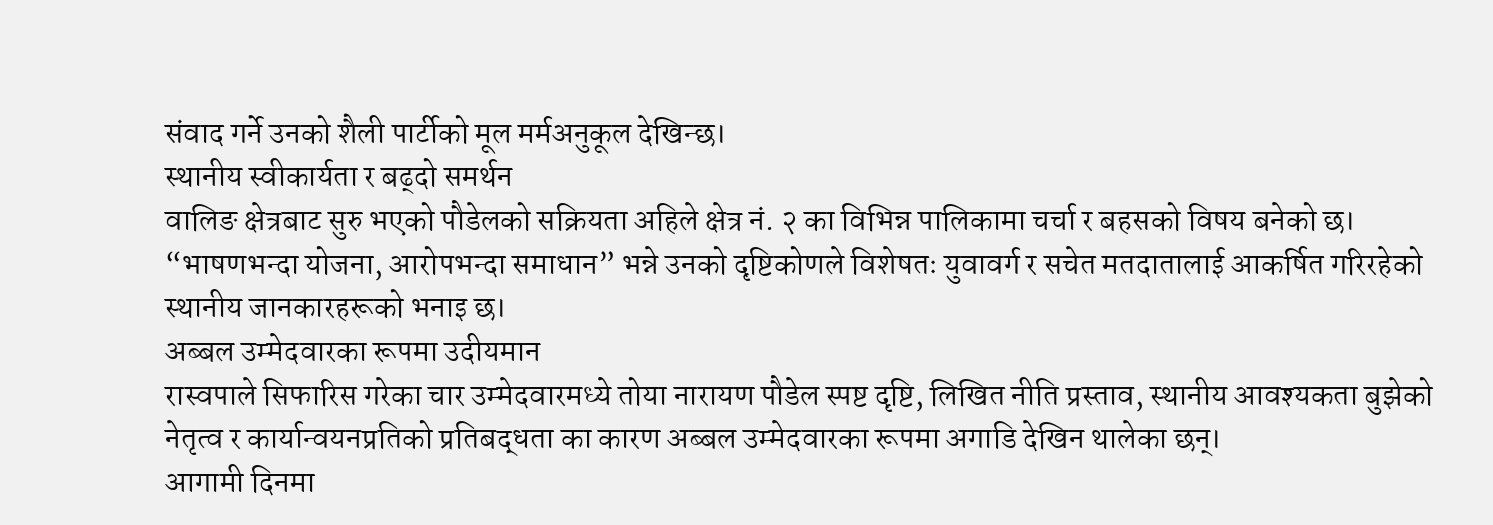संवाद गर्ने उनको शैली पार्टीको मूल मर्मअनुकूल देखिन्छ।
स्थानीय स्वीकार्यता र बढ्दो समर्थन
वालिङ क्षेत्रबाट सुरु भएको पौडेलको सक्रियता अहिले क्षेत्र नं. २ का विभिन्न पालिकामा चर्चा र बहसको विषय बनेको छ। “भाषणभन्दा योजना, आरोपभन्दा समाधान” भन्ने उनको दृष्टिकोणले विशेषतः युवावर्ग र सचेत मतदातालाई आकर्षित गरिरहेको स्थानीय जानकारहरूको भनाइ छ।
अब्बल उम्मेदवारका रूपमा उदीयमान
रास्वपाले सिफारिस गरेका चार उम्मेदवारमध्ये तोया नारायण पौडेल स्पष्ट दृष्टि, लिखित नीति प्रस्ताव, स्थानीय आवश्यकता बुझेको नेतृत्व र कार्यान्वयनप्रतिको प्रतिबद्धता का कारण अब्बल उम्मेदवारका रूपमा अगाडि देखिन थालेका छन्।
आगामी दिनमा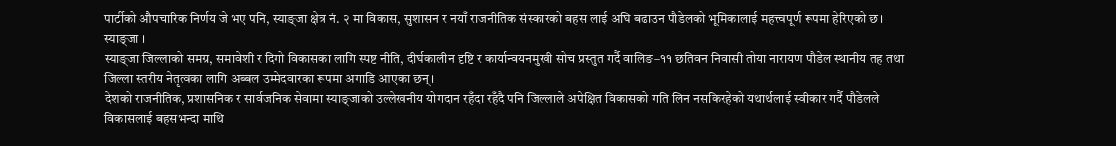पार्टीको औपचारिक निर्णय जे भए पनि, स्याङ्जा क्षेत्र नं. २ मा विकास, सुशासन र नयाँ राजनीतिक संस्कारको बहस लाई अघि बढाउन पौडेलको भूमिकालाई महत्त्वपूर्ण रूपमा हेरिएको छ।
स्याङ्जा ।
स्याङ्जा जिल्लाको समग्र, समावेशी र दिगो विकासका लागि स्पष्ट नीति, दीर्घकालीन दृष्टि र कार्यान्वयनमुखी सोच प्रस्तुत गर्दै वालिङ–११ छतिवन निवासी तोया नारायण पौडेल स्थानीय तह तथा जिल्ला स्तरीय नेतृत्वका लागि अब्बल उम्मेदवारका रूपमा अगाडि आएका छन्।
देशको राजनीतिक, प्रशासनिक र सार्वजनिक सेवामा स्याङ्जाको उल्लेखनीय योगदान रहँदा रहँदै पनि जिल्लाले अपेक्षित विकासको गति लिन नसकिरहेको यथार्थलाई स्वीकार गर्दै पौडेलले विकासलाई बहसभन्दा माथि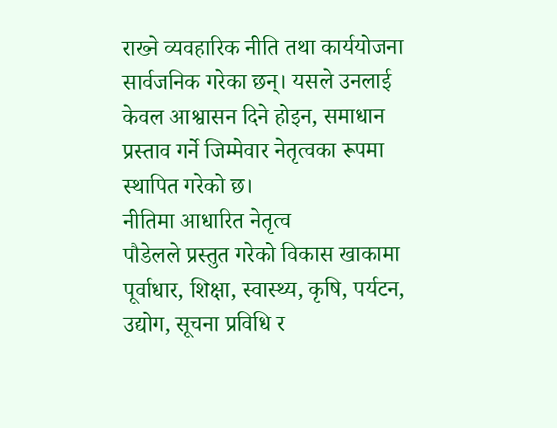राख्ने व्यवहारिक नीति तथा कार्ययोजना सार्वजनिक गरेका छन्। यसले उनलाई केवल आश्वासन दिने होइन, समाधान प्रस्ताव गर्ने जिम्मेवार नेतृत्वका रूपमा स्थापित गरेको छ।
नीतिमा आधारित नेतृत्व
पौडेलले प्रस्तुत गरेको विकास खाकामा पूर्वाधार, शिक्षा, स्वास्थ्य, कृषि, पर्यटन, उद्योग, सूचना प्रविधि र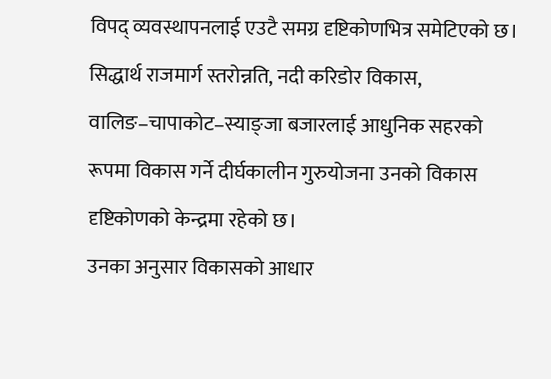विपद् व्यवस्थापनलाई एउटै समग्र दृष्टिकोणभित्र समेटिएको छ। सिद्धार्थ राजमार्ग स्तरोन्नति, नदी करिडोर विकास, वालिङ–चापाकोट–स्याङ्जा बजारलाई आधुनिक सहरको रूपमा विकास गर्ने दीर्घकालीन गुरुयोजना उनको विकास दृष्टिकोणको केन्द्रमा रहेको छ।
उनका अनुसार विकासको आधार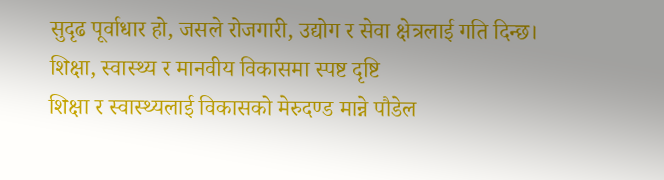सुदृढ पूर्वाधार हो, जसले रोजगारी, उद्योग र सेवा क्षेत्रलाई गति दिन्छ।
शिक्षा, स्वास्थ्य र मानवीय विकासमा स्पष्ट दृष्टि
शिक्षा र स्वास्थ्यलाई विकासको मेरुदण्ड मान्ने पौडेल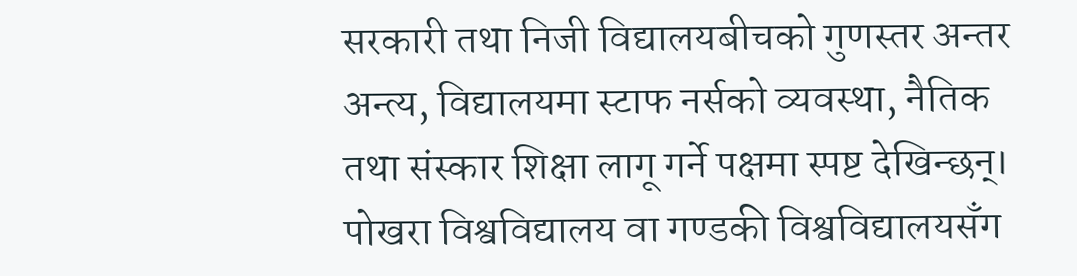सरकारी तथा निजी विद्यालयबीचको गुणस्तर अन्तर अन्त्य, विद्यालयमा स्टाफ नर्सको व्यवस्था, नैतिक तथा संस्कार शिक्षा लागू गर्ने पक्षमा स्पष्ट देखिन्छन्।
पोखरा विश्वविद्यालय वा गण्डकी विश्वविद्यालयसँग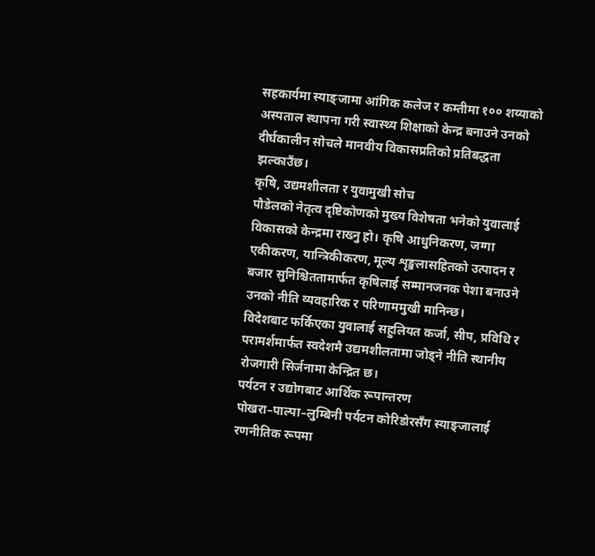सहकार्यमा स्याङ्जामा आंगिक कलेज र कम्तीमा १०० शय्याको अस्पताल स्थापना गरी स्वास्थ्य शिक्षाको केन्द्र बनाउने उनको दीर्घकालीन सोचले मानवीय विकासप्रतिको प्रतिबद्धता झल्काउँछ।
कृषि, उद्यमशीलता र युवामुखी सोच
पौडेलको नेतृत्व दृष्टिकोणको मुख्य विशेषता भनेको युवालाई विकासको केन्द्रमा राख्नु हो। कृषि आधुनिकरण, जग्गा एकीकरण, यान्त्रिकीकरण, मूल्य शृङ्खलासहितको उत्पादन र बजार सुनिश्चिततामार्फत कृषिलाई सम्मानजनक पेशा बनाउने उनको नीति व्यवहारिक र परिणाममुखी मानिन्छ।
विदेशबाट फर्किएका युवालाई सहुलियत कर्जा, सीप, प्रविधि र परामर्शमार्फत स्वदेशमै उद्यमशीलतामा जोड्ने नीति स्थानीय रोजगारी सिर्जनामा केन्द्रित छ।
पर्यटन र उद्योगबाट आर्थिक रूपान्तरण
पोखरा–पाल्पा–लुम्बिनी पर्यटन कोरिडोरसँग स्याङ्जालाई रणनीतिक रूपमा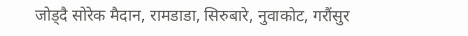जोड्दै सोरेक मैदान, रामडाडा, सिरुबारे, नुवाकोट, गरौंसुर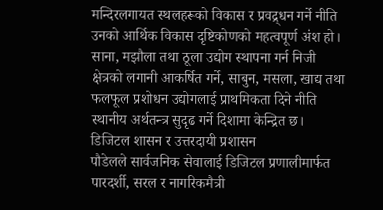मन्दिरलगायत स्थलहरूको विकास र प्रवद्र्धन गर्ने नीति उनको आर्थिक विकास दृष्टिकोणको महत्वपूर्ण अंश हो।
साना, मझौला तथा ठूला उद्योग स्थापना गर्न निजी क्षेत्रको लगानी आकर्षित गर्ने, साबुन, मसला, खाद्य तथा फलफूल प्रशोधन उद्योगलाई प्राथमिकता दिने नीति स्थानीय अर्थतन्त्र सुदृढ गर्ने दिशामा केन्द्रित छ।
डिजिटल शासन र उत्तरदायी प्रशासन
पौडेलले सार्वजनिक सेवालाई डिजिटल प्रणालीमार्फत पारदर्शी, सरल र नागरिकमैत्री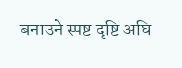बनाउने स्पष्ट दृष्टि अघि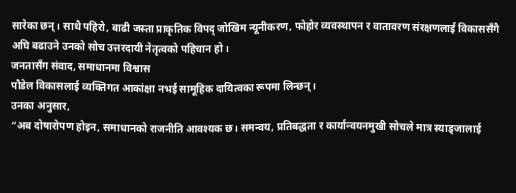सारेका छन्। साथै पहिरो, बाढी जस्ता प्राकृतिक विपद् जोखिम न्यूनीकरण, फोहोर व्यवस्थापन र वातावरण संरक्षणलाई विकाससँगै अघि बढाउने उनको सोच उत्तरदायी नेतृत्वको पहिचान हो।
जनतासँग संवाद, समाधानमा विश्वास
पौडेल विकासलाई व्यक्तिगत आकांक्षा नभई सामूहिक दायित्वका रूपमा लिन्छन्।
उनका अनुसार,
“अब दोषारोपण होइन, समाधानको राजनीति आवश्यक छ। समन्वय, प्रतिबद्धता र कार्यान्वयनमुखी सोचले मात्र स्याङ्जालाई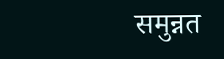समुन्नत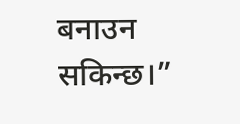बनाउन सकिन्छ।”